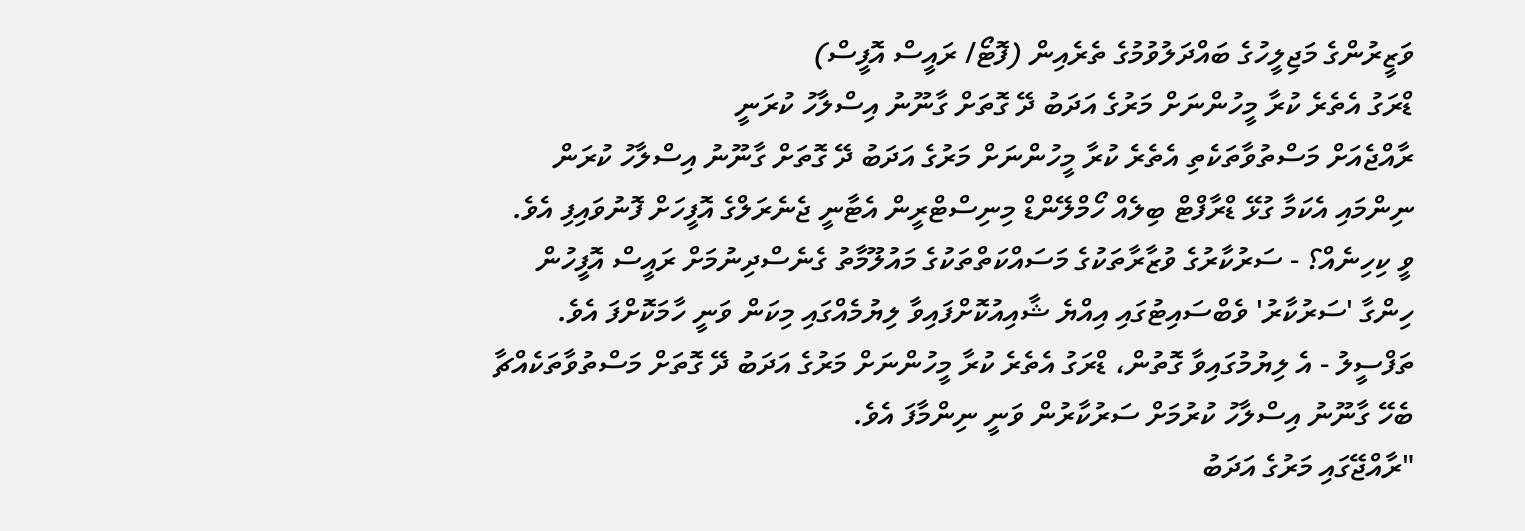ވަޒީރުންގެ މަޖިލީހުގެ ބައްދަލުވުމުގެ ތެރެއިން (ފޮޓޯ/ ރައީސް އޮފީސް)
ޑްރަގު އެތެރެ ކުރާ މީހުންނަށް މަރުގެ އަދަބު ދޭ ގޮތަށް ގާނޫނު އިސްލާހު ކުރަނީ
ރާއްޖެއަށް މަސްތުވާތަކެތި އެތެރެ ކުރާ މީހުންނަށް މަރުގެ އަދަބު ދޭ ގޮތަށް ގާނޫނު އިސްލާހު ކުރަން ނިންމައި އެކަމާ ގުޅޭ ޑްރާފްޓް ބިލެއް ހޯމްލޭންޑް މިނިސްޓްރީން އެޓާނީ ޖެނެރަލްގެ އޮފީހަށް ފޮނުވައިފި އެވެ.
ވީ ކިހިނެއް؟ - ސަރުކާރުގެ ވުޒާރާތަކުގެ މަސައްކަތްތަކުގެ މައުލޫމާތު ގެނެސްދިނުމަށް ރައީސް އޮފީހުން ހިންގާ 'ސަރުކާރު' ވެބްސައިޓުގައި އިއްޔެ ޝާއިއުކޮށްފައިވާ ލިޔުމެއްގައި މިކަން ވަނީ ހާމަކޮށްފަ އެވެ.
ތަފްސީލު - އެ ލިޔުމުގައިވާ ގޮތުން، ޑްރަގު އެތެރެ ކުރާ މީހުންނަށް މަރުގެ އަދަބު ދޭ ގޮތަށް މަސްތުވާތަކެއްޗާ ބެހޭ ގާނޫނު އިސްލާހު ކުރުމަށް ސަރުކާރުން ވަނީ ނިންމާފަ އެވެ.
"ރާއްޖޭގައި މަރުގެ އަދަބު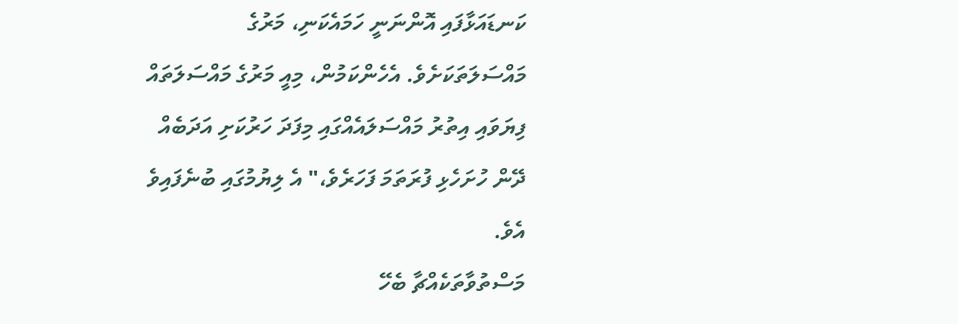ކަނޑައަޅާފައި އޮންނަނީ ހަމައެކަނި، މަރުގެ މައްސަލަތަކަށެވެ. އެހެންކަމުން، މިއީ މަރުގެ މައްސަލަތައް ފިޔަވައި އިތުރު މައްސަލައެއްގައި މިފަދަ ހަރުކަށި އަދަބެއް ދޭން ހުށަހެޅި ފުރަތަމަ ފަހަރެވެ،" އެ ލިޔުމުގައި ބުނެފައިވެ އެވެ.
މަސްތުވާތަކެއްޗާ ބެހޭ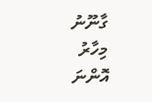ގާނޫނު މިހާރު އޮންނަ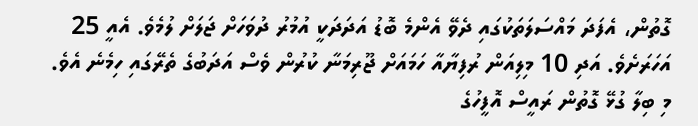ގޮތުން، އެފަދަ މައްސަލަތަކުގައި ދެވޭ އެންމެ ބޮޑު އަދަދަކީ އުމުރު ދުވަހަށް ޖަލަށް ލުމެވެ. އެއީ 25 އަހަރަށެވެ. އަދި 10 މިލިއަން ރުފިޔާއާ ހަމައަށް ޖޫރިމަނާ ކުރުން ވެސް އަދަބުގެ ތެރޭގައި ހިމެނެ އެވެ.
މި ބިލާ ގުޅޭ ގޮތުން ރައީސް އޮފީހުގެ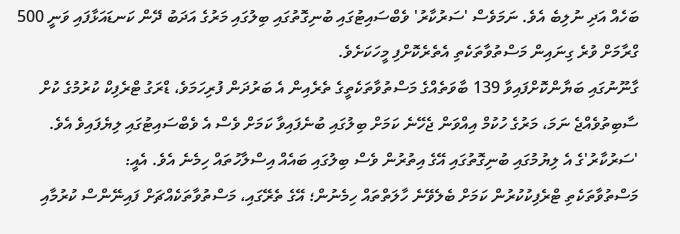ބަހެއް އަދި ނުލިބެ އެވެ. ނަމަވެސް 'ސަރުކާރު' ވެބްސައިޓުގައި ބުނިގޮތުގައި ބިލުގައި މަރުގެ އަދަބު ދޭން ކަނޑައަޅާފައި ވަނީ 500 ގްރާމަށް ވުރެ ގިނައިން މަސްތުވާތަކެތި އެތެރެކޮށްފި މީހަކަށެވެ.
ގާނޫނުގައި ބަޔާންކޮށްފައިވާ 139 ބާވަތެއްގެ މަސްތުވާތަކެތީގެ ތެރެއިން އެ ބަރުދަން ފުރިހަމަވެ، ޑްރަގު ޓްރެފިކް ކުރުމުގެ ކުށް ސާބިތުވެއްޖެ ނަމަ، މަރުގެ ހުކުމް އިއްވަން ޖެހޭނެ ކަމަށް ބިލުގައި ބުނެފައިވާ ކަމަށް ވެސް އެ ވެބްސައިޓުގައި ލިޔެފައިވެ އެވެ.
'ސަރުކާރު'ގެ އެ ލިޔުމުގައި ބުނިގޮތުގައި އޭގެ އިތުރުން ވެސް ބިލުގައި ބައެއް އިސްލާހުތައް ހިމެނެ އެވެ. އެއީ:
މަސްތުވާތަކެތި ޓްރެފިކުކުރުން ކަމަށް ބެލެވޭނެ ހާލަތްތައް ހިމެނުން؛ އޭގެ ތެރޭގައި، މަސްތުވާތަކެއްޗަށް ފައިނޭންސް ކުރުމާއި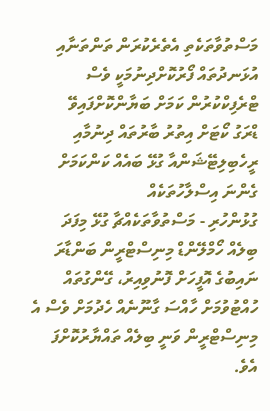މަސްތުވާތަކެތި އެތެރެކުރަން ތަންތަނާއި އުޅަނދުތައް ފޯރުކޮށްދިނުމަކީ ވެސް ޓްރެފިކްކުރުން ކަމަށް ބަޔާންކޮށްފައިވޭ
ޑްރަގު ކޯޓަށް އިތުރު ބާރުތައް ދިނުމާއި ރީހެބިލިޓޭޝަންއާ ގުޅޭ ބައެއް ކަންކަމަށް ގެންނަ އިސްލާހުތަކެއް
ގުޅުންހުރި - މަސްތުވާތަކެއްޗާ ގުޅޭ މިފަދަ ބިލެއް ހޯމްލޭންޑް މިނިސްޓްރީން ބަންޑާރަ ނައިބުގެ އޮފީހަށް ފޮނުވިއިރު، ގޭންގުތައް ހުއްޓުވުމަށް ހާއްސަ ގާނޫނެއް ހެދުމަށް ވެސް އެ މިނިސްޓްރީން ވަނީ ބިލެއް ތައްޔާރުކޮށްފަ އެވެ.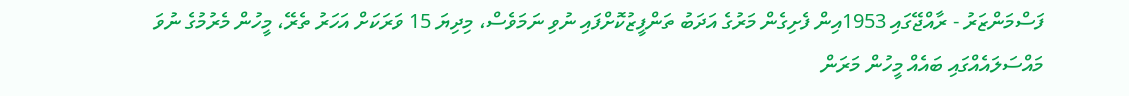ފަސްމަންޒަރު - ރާއްޖޭގައި 1953އިން ފެށިގެން މަރުގެ އަދަބު ތަންފީޒުކޮށްފައި ނުވި ނަމަވެސް، މިދިޔަ 15 ވަރަކަށް އަހަރު ތެރޭ، މީހުން މެރުމުގެ ނުވަ މައްސަލައެއްގައި ބައެއް މީހުން މަރަން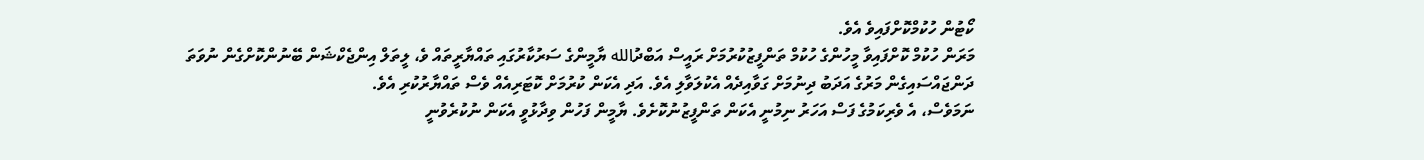ކޯޓުން ހުކުމްކޮށްފައިވެ އެވެ.
މަރަން ހުކުމް ކޮށްފައިވާ މީހުންގެ ހުކުމް ތަންފީޒުކުރުމަށް ރައީސް އަބްދުالله ޔާމީންގެ ސަރުކާރުގައި ތައްޔާރީތައް ވެ، ލީތަލް އިންޖެކްޝަން ބޭނުންކޮށްގެން ނުވަތަ ދަންޖައްސައިގެން މަރުގެ އަދަބު ދިނުމަށް ގަވާއިދެއް އެކުލަވާލި އެވެ. އަދި އެކަން ކުރުމަށް ކޮޓަރިއެއް ވެސް ތައްޔާރުކުރި އެވެ.
ނަމަވެސް، އެ ވެރިކަމުގެ ފަސް އަހަރު ނިމުނީ އެކަން ތަންފީޒުނުކޮށެވެ. ޔާމީން ފަހުން ވިދާޅުވީ އެކަން ނުކުރެވުނީ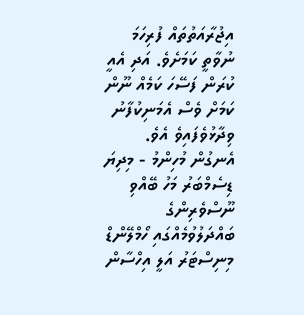އިޖުރާއަތުތައް ފުރިހަމަ ނުވާތީ ކަމަށެވެ. އަދި އެއީ ކުރަން ފަސޭހަ ކަމެއް ނޫން ކަމަށް ވެސް އެމަނިކުފާނު ވިދާޅުވެފައިވެ އެވެ.
އެނގުން މުހިންމު - މިދިޔަ ޑިސެމްބަރު މަހު ބޭއްވި ނޫސްވެރިންގެ ބައްދަލުވުމެއްގައި ހޯމްލޭންޑް މިނިސްޓަރު އަލީ އިހްސާން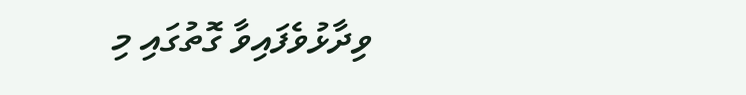ވިދާޅުވެފައިވާ ގޮތުގައި މި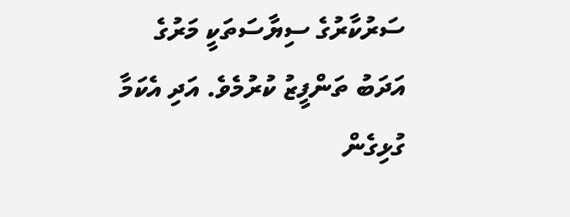ސަރުކާރުގެ ސިޔާސަތަކީ މަރުގެ އަދަބު ތަންފީޒު ކުރުމެވެ. އަދި އެކަމާ ގުޅިގެން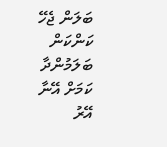ބަލަން ޖެހޭ ކަންކަން ބަލަމުންދާ ކަމަށް އޭނާ އޭރު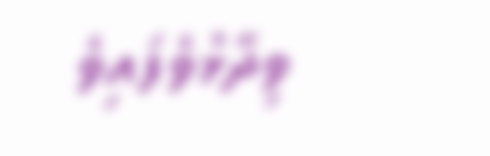ވިދާޅުވެފައިވެ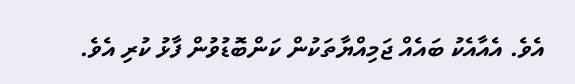އެވެ. އެއާއެކު ބައެއް ޖަމިއްޔާތަކުން ކަންބޮޑުވުން ފާޅު ކުރި އެވެ.